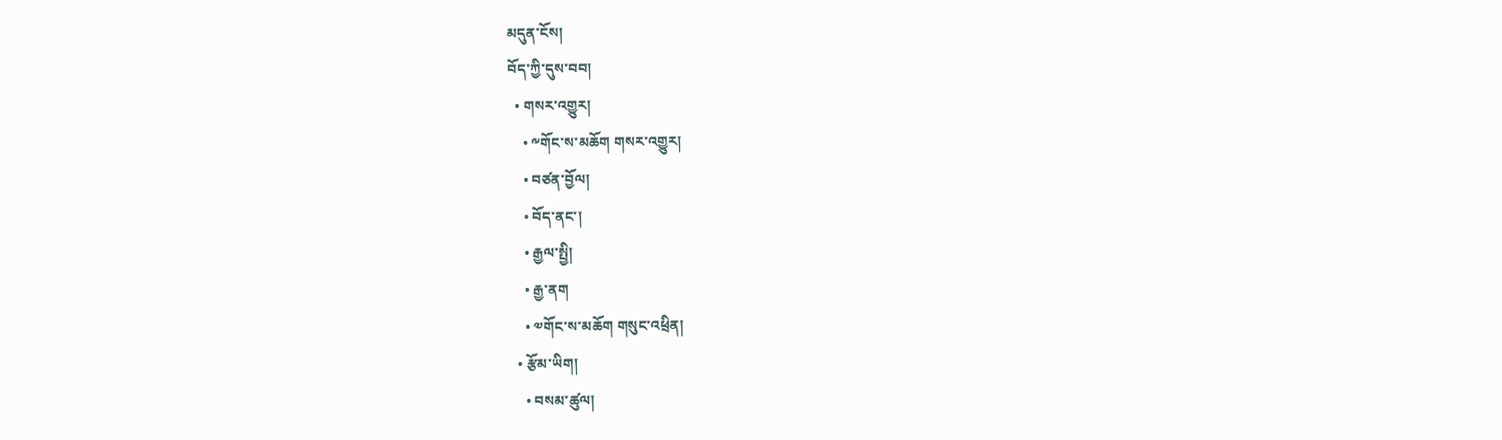མདུན་ངོས།
བོད་ཀྱི་དུས་བབ།
  • གསར་འགྱུར།
    • ༸གོང་ས་མཆོག གསར་འགྱུར།
    • བཙན་བྱོལ།
    • བོད་ནང་།
    • རྒྱལ་སྤྱི།
    • རྒྱ་ནག
    • ༧གོང་ས་མཆོག གསུང་འཕྲིན།
  • རྩོམ་ཡིག།
    • བསམ་ཚུལ།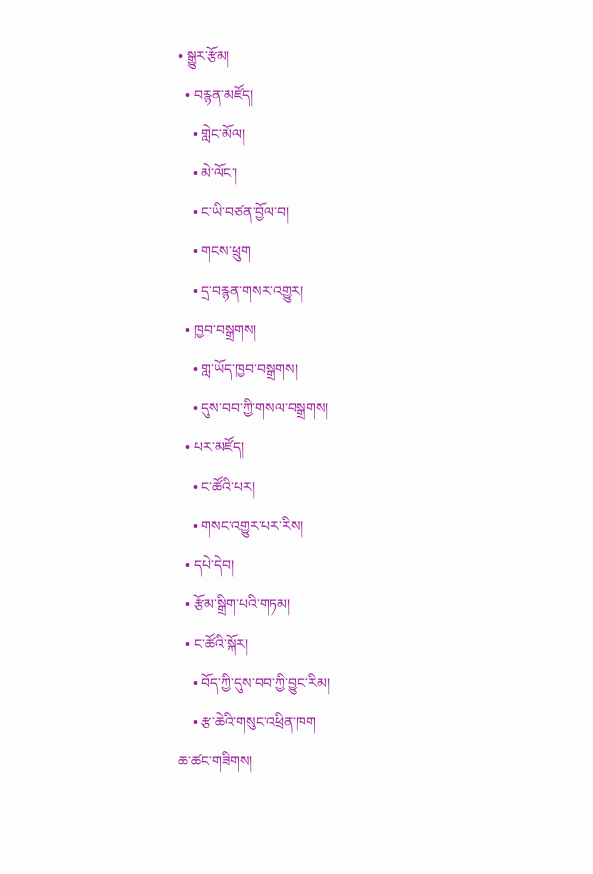• སྒྱུར་རྩོམ།
  • བརྙན་མཛོད།
    • གླེང་མོལ།
    • མེ་ལོང་།
    • ང་ཡི་བཙན་བྱོལ་བ།
    • གངས་ཕྲུག
    • དྲ་བརྙན་གསར་འགྱུར།
  • ཁྱབ་བསྒྲགས།
    • གླ་ཡོད་ཁྱབ་བསྒྲགས།
    • དུས་བབ་ཀྱི་གསལ་བསྒྲགས།
  • པར་མཛོད།
    • ང་ཚོའི་པར།
    • གསང་འགྱུར་པར་རིས།
  • དཔེ་དེབ།
  • རྩོམ་སྒྲིག་པའི་གཏམ།
  • ང་ཚོའི་སྐོར།
    • བོད་ཀྱི་དུས་བབ་ཀྱི་བྱུང་རིམ།
    • རྩ་ཆེའི་གསུང་འཕྲིན་ཁག
ཆ་ཚང་གཟིགས།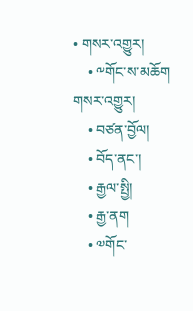• གསར་འགྱུར།
    • ༸གོང་ས་མཆོག གསར་འགྱུར།
    • བཙན་བྱོལ།
    • བོད་ནང་།
    • རྒྱལ་སྤྱི།
    • རྒྱ་ནག
    • ༧གོང་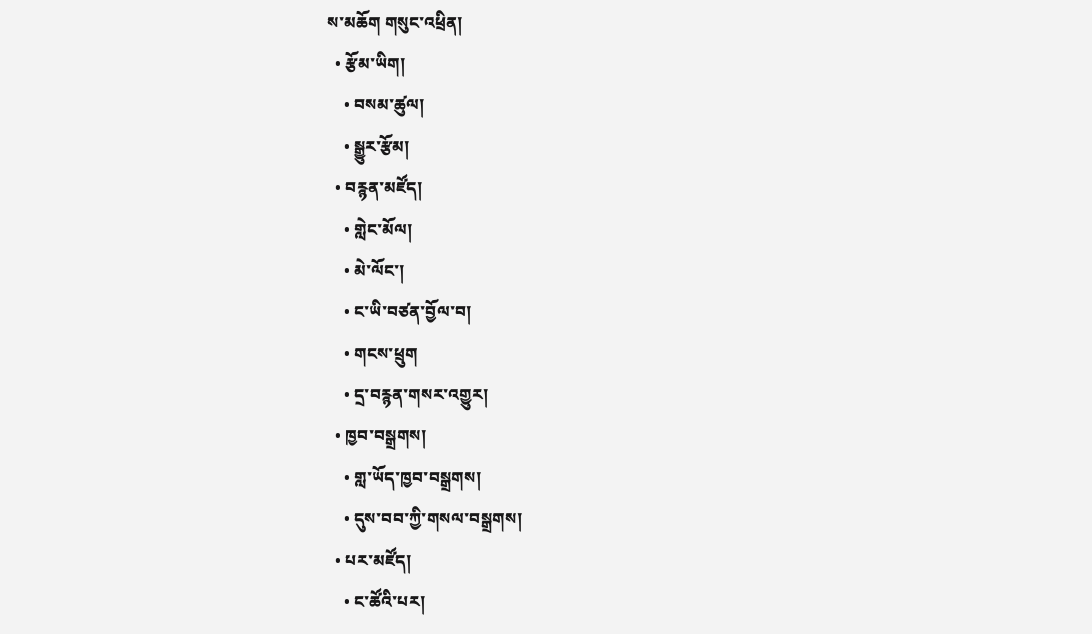ས་མཆོག གསུང་འཕྲིན།
  • རྩོམ་ཡིག།
    • བསམ་ཚུལ།
    • སྒྱུར་རྩོམ།
  • བརྙན་མཛོད།
    • གླེང་མོལ།
    • མེ་ལོང་།
    • ང་ཡི་བཙན་བྱོལ་བ།
    • གངས་ཕྲུག
    • དྲ་བརྙན་གསར་འགྱུར།
  • ཁྱབ་བསྒྲགས།
    • གླ་ཡོད་ཁྱབ་བསྒྲགས།
    • དུས་བབ་ཀྱི་གསལ་བསྒྲགས།
  • པར་མཛོད།
    • ང་ཚོའི་པར།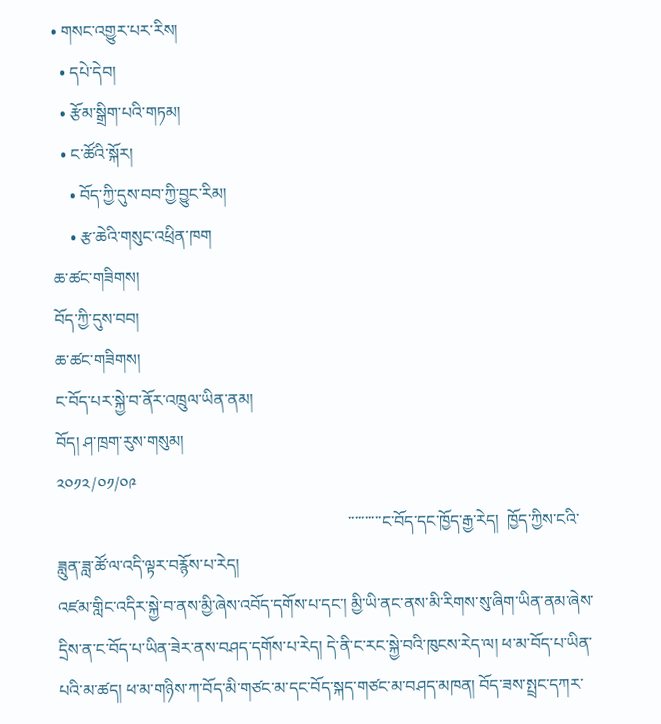• གསང་འགྱུར་པར་རིས།
  • དཔེ་དེབ།
  • རྩོམ་སྒྲིག་པའི་གཏམ།
  • ང་ཚོའི་སྐོར།
    • བོད་ཀྱི་དུས་བབ་ཀྱི་བྱུང་རིམ།
    • རྩ་ཆེའི་གསུང་འཕྲིན་ཁག
ཆ་ཚང་གཟིགས།
བོད་ཀྱི་དུས་བབ།
ཆ་ཚང་གཟིགས།
ང་བོད་པར་སྐྱེ་བ་ནོར་འཁྲུལ་ཡིན་ནམ།
བོད། ཤ་ཁྲག་རུས་གསུམ།
༢༠༡༢/༠༡/༠༩
                                                                      ་་་་་་་་་་ང་བོད་དང་ཁྱོད་རྒྱ་རེད།  ཁྱོད་ཀྱིས་ངའི་ཟླུན་ཟླ་ཚོ་ལ་འདི་ལྟར་བརྙོས་པ་རེད།
འཛམ་གླིང་འདིར་སྐྱེ་བ་ནས་མྱི་ཞེས་འབོད་དགོས་པ་དང་། མྱི་ཡི་ནང་ནས་མི་རིགས་སུ་ཞིག་ཡིན་ནམ་ཞེས་དྲིས་ན་ང་བོད་པ་ཡིན་ཟེར་ནས་བཤད་དགོས་པ་རེད། དེ་ནི་ང་རང་སྐྱེ་བའི་ཁུངས་རེད་ལ། ཕ་མ་བོད་པ་ཡིན་པའི་མ་ཚད། ཕ་མ་གཉིས་ཀ་བོད་མི་གཙང་མ་དང་བོད་སྐད་གཙང་མ་བཤད་མཁན། བོད་ཟས་སྤྲང་དཀར་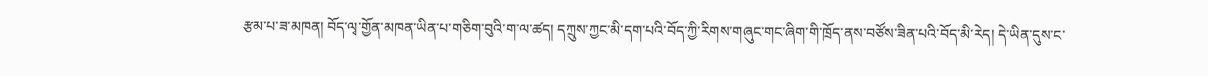རྩམ་པ་ཟ་མཁན། བོད་ལྭ་གྱོན་མཁན་ཡིན་པ་གཅིག་བུའི་ག་ལ་ཚད། དཀྲུས་ཀྱང་མི་དག་པའི་བོད་ཀྱི་རིགས་གཞུང་གང་ཞིག་གི་ཁྲོད་ནས་བཙོས་ཟིན་པའི་བོད་མི་རེད། དེ་ཡིན་དུས་ང་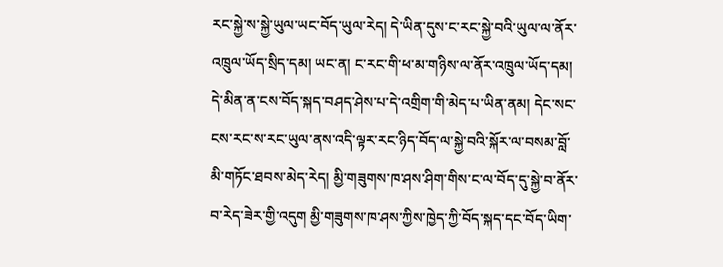རང་སྐྱེ་ས་སྐྱེ་ཡུལ་ཡང་བོད་ཡུལ་རེད། དེ་ཡིན་དུས་ང་རང་སྐྱེ་བའི་ཡུལ་ལ་ནོར་འཁྲུལ་ཡོད་སྲིད་དམ། ཡང་ན། ང་རང་གི་ཕ་མ་གཉིས་ལ་ནོར་འཁྲུལ་ཡོད་དམ། དེ་མིན་ན་ངས་བོད་སྐད་བཤད་ཤེས་པ་དེ་འགྲིག་གི་མེད་པ་ཡིན་ནམ། དེང་སང་ངས་རང་ས་རང་ཡུལ་ནས་འདི་ལྟར་རང་ཉིད་བོད་ལ་སྐྱེ་བའི་སྐོར་ལ་བསམ་བློ་མི་གཏོང་ཐབས་མེད་རེད། མྱི་གཟུགས་ཁ་ཤས་ཤིག་གིས་ང་ལ་བོད་དུ་སྐྱེ་བ་ནོར་བ་རེད་ཟེར་གྱི་འདུག མྱི་གཟུགས་ཁ་ཤས་ཀྱིས་ཁྱེད་ཀྱི་བོད་སྐད་དང་བོད་ཡིག་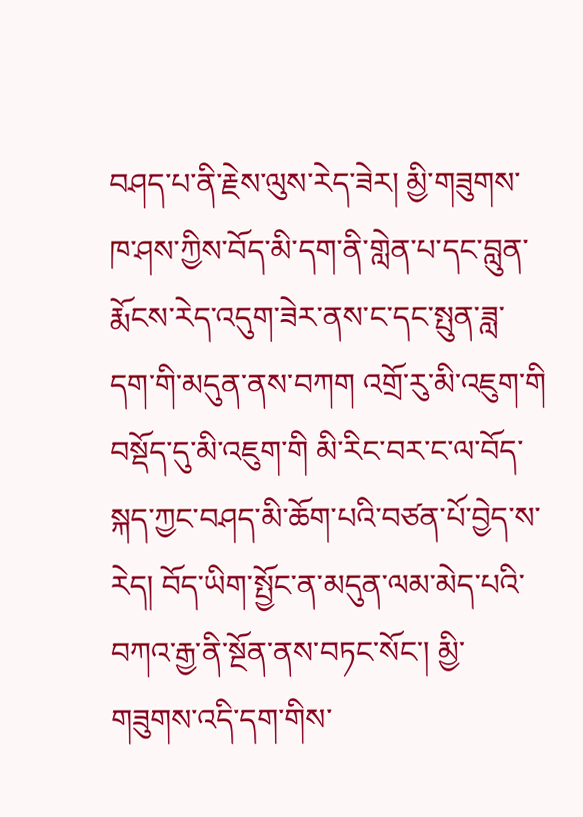བཤད་པ་ནི་རྗེས་ལུས་རེད་ཟེར། མྱི་གཟུགས་ཁ་ཤས་ཀྱིས་བོད་མི་དག་ནི་གླེན་པ་དང་བླུན་རྨོངས་རེད་འདུག་ཟེར་ནས་ང་དང་སྤུན་ཟླ་དག་གི་མདུན་ནས་བཀག འགྲོ་རུ་མི་འཇུག་གི བསྡོད་དུ་མི་འཇུག་གི མི་རིང་བར་ང་ལ་བོད་སྐད་ཀྱང་བཤད་མི་ཆོག་པའི་བཙན་པོ་བྱེད་ས་རེད། བོད་ཡིག་སྤྱོང་ན་མདུན་ལམ་མེད་པའི་བཀའ་རྒྱ་ནི་སྔོན་ནས་བཏང་སོང་། མྱི་གཟུགས་འདི་དག་གིས་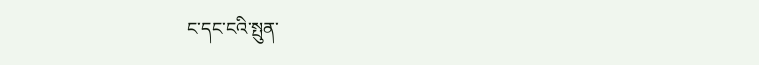ང་དང་ངའི་སྤུན་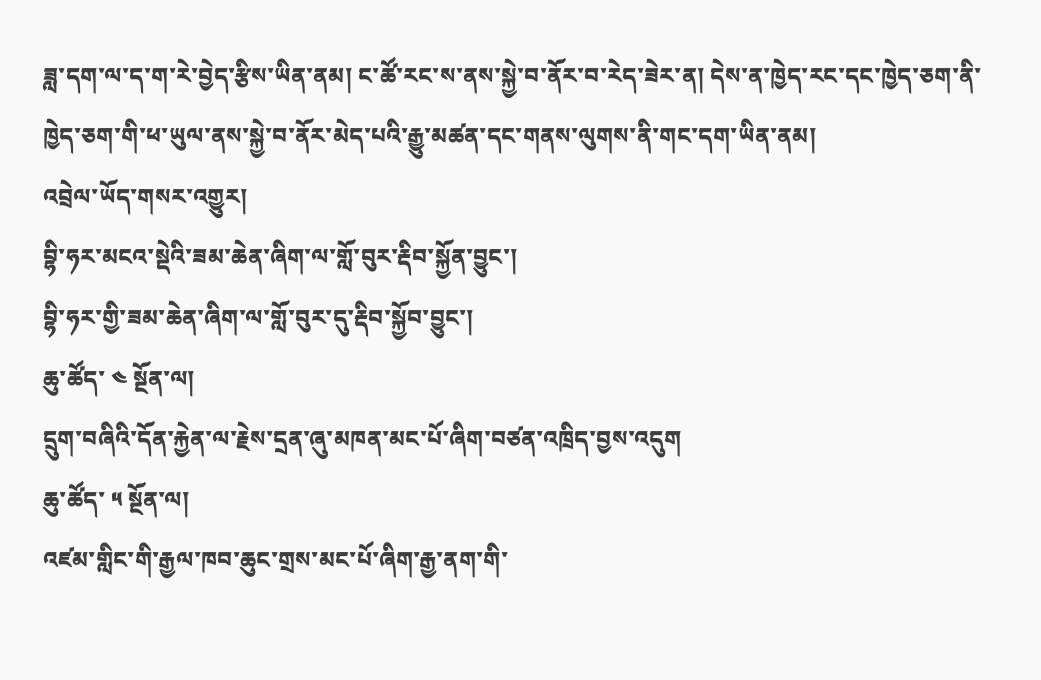ཟླ་དག་ལ་ད་ག་རེ་བྱེད་རྩིས་ཡིན་ནམ། ང་ཚོ་རང་ས་ནས་སྐྱེ་བ་ནོར་བ་རེད་ཟེར་ན། དེས་ན་ཁྱེད་རང་དང་ཁྱེད་ཅག་ནི་ཁྱེད་ཅག་གི་ཕ་ཡུལ་ནས་སྐྱེ་བ་ནོར་མེད་པའི་རྒྱུ་མཚན་དང་གནས་ལུགས་ནི་གང་དག་ཡིན་ནམ།
འབྲེལ་ཡོད་གསར་འགྱུར།
བྷི་ཧར་མངའ་སྡེའི་ཟམ་ཆེན་ཞིག་ལ་གློ་བུར་རྡིབ་སྐྱོན་བྱུང་།
བྷི་ཧར་གྱི་ཟམ་ཆེན་ཞིག་ལ་གློ་བུར་དུ་རྡིབ་སྐྱོབ་བྱུང་།
ཆུ་ཚོད་ ༤ སྔོན་ལ།
དྲུག་བཞིའི་དོན་རྐྱེན་ལ་རྗེས་དྲན་ཞུ་མཁན་མང་པོ་ཞིག་བཙན་འཁྲིད་བྱས་འདུག
ཆུ་ཚོད་ ༥ སྔོན་ལ།
འཛམ་གླིང་གི་རྒྱལ་ཁབ་ཆུང་གྲས་མང་པོ་ཞིག་རྒྱ་ནག་གི་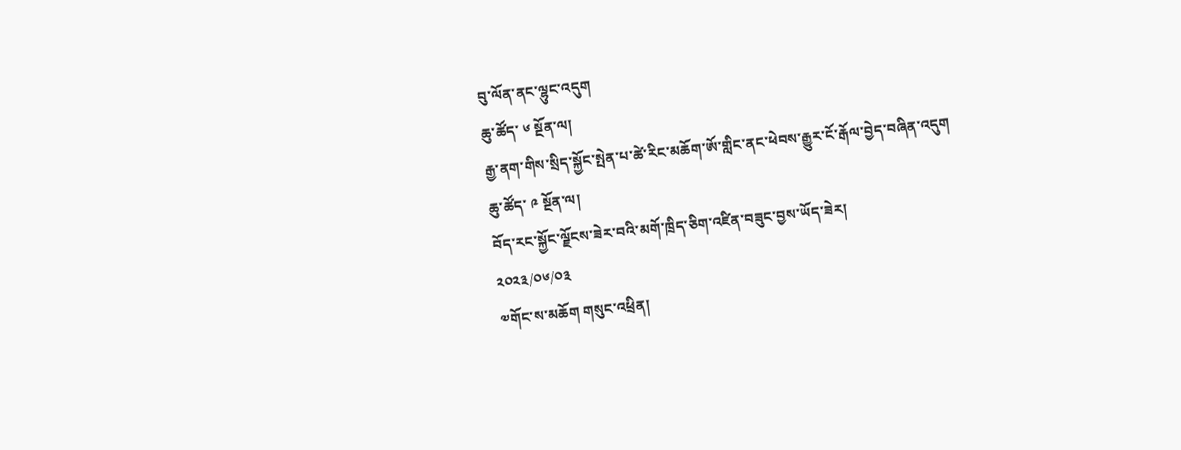བུ་ལོན་ནང་ལྷུང་འདུག
ཆུ་ཚོད་ ༦ སྔོན་ལ།
རྒྱ་ནག་གིས་སྲིད་སྐྱོང་སྤེན་པ་ཚེ་རིང་མཆོག་ཨོ་གླིང་ནང་ཕེབས་རྒྱུར་ངོ་རྒོལ་བྱེད་བཞིན་འདུག
ཆུ་ཚོད་ ༩ སྔོན་ལ།
བོད་རང་སྐྱོང་ལྗོངས་ཟེར་བའི་མགོ་ཁྲིད་ཅིག་འཛིན་བཟུང་བྱས་ཡོད་ཟེར།
༢༠༢༣/༠༦/༠༣
༧གོང་ས་མཆོག གསུང་འཕྲིན།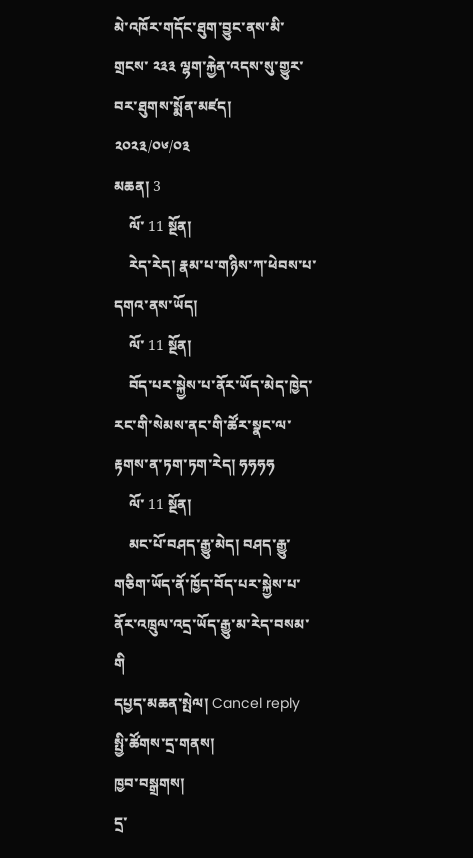མེ་འཁོར་གདོང་ཐུག་བྱུང་ནས་མི་གྲངས་ ༢༣༣ ལྷག་རྐྱེན་འདས་སུ་གྱུར་བར་ཐུགས་སྨོན་མཛད།
༢༠༢༣/༠༦/༠༣
མཆན། 3
    ལོ་ 11 སྔོན།
    རེད་རེད། རྣམ་པ་གཉིས་ཀ་ཕེབས་པ་དགའ་ནས་ཡོད།
    ལོ་ 11 སྔོན།
    བོད་པར་སྐྱེས་པ་ནོར་ཡོད་མེད་ཁྱེད་རང་གི་སེམས་ནང་གི་ཚོར་སྣང་ལ་རྟགས་ན་ཏག་ཏག་རེད། ཧཧཧཧ
    ལོ་ 11 སྔོན།
    མང་པོ་བཤད་རྒྱུ་མེད། བཤད་རྒྱུ་གཅིག་ཡོད་ནོ་ཁྱོད་བོད་པར་སྐྱེས་པ་ནོར་འཁྲུལ་འདྲ་ཡོད་རྒྱུ་མ་རེད་བསམ་གི
དཔྱད་མཆན་སྤེལ། Cancel reply
སྤྱི་ཚོགས་དྲ་གནས།
ཁྱབ་བསྒྲགས།
དྲ་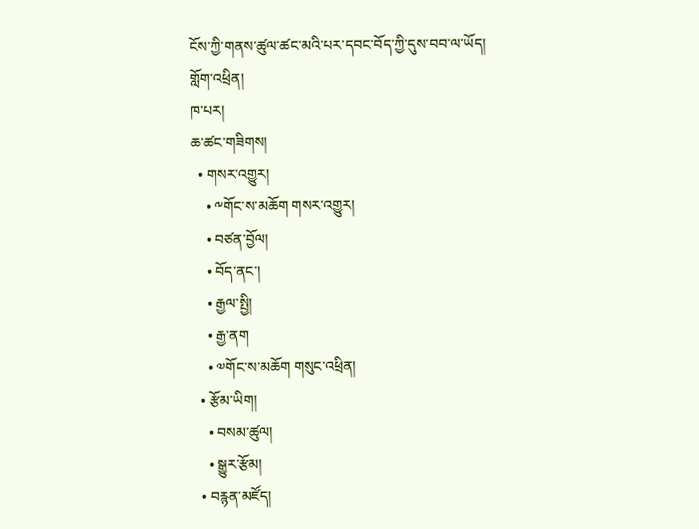ངོས་ཀྱི་གནས་ཚུལ་ཚང་མའི་པར་དབང་བོད་ཀྱི་དུས་བབ་ལ་ཡོད།
གློག་འཕྲིན།
ཁ་པར།
ཆ་ཚང་གཟིགས།
  • གསར་འགྱུར།
    • ༸གོང་ས་མཆོག གསར་འགྱུར།
    • བཙན་བྱོལ།
    • བོད་ནང་།
    • རྒྱལ་སྤྱི།
    • རྒྱ་ནག
    • ༧གོང་ས་མཆོག གསུང་འཕྲིན།
  • རྩོམ་ཡིག།
    • བསམ་ཚུལ།
    • སྒྱུར་རྩོམ།
  • བརྙན་མཛོད།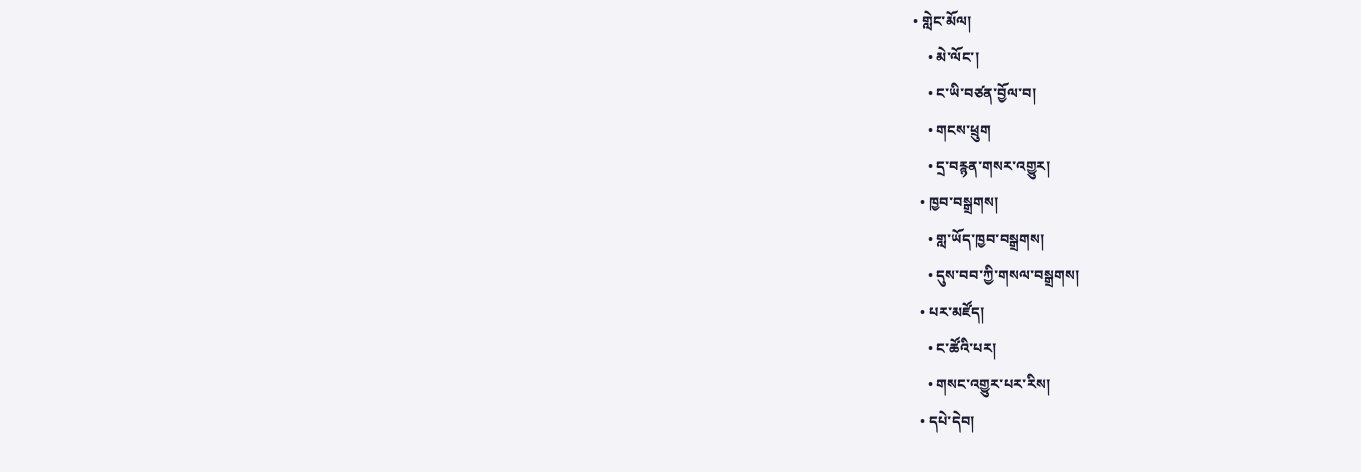• གླེང་མོལ།
    • མེ་ལོང་།
    • ང་ཡི་བཙན་བྱོལ་བ།
    • གངས་ཕྲུག
    • དྲ་བརྙན་གསར་འགྱུར།
  • ཁྱབ་བསྒྲགས།
    • གླ་ཡོད་ཁྱབ་བསྒྲགས།
    • དུས་བབ་ཀྱི་གསལ་བསྒྲགས།
  • པར་མཛོད།
    • ང་ཚོའི་པར།
    • གསང་འགྱུར་པར་རིས།
  • དཔེ་དེབ།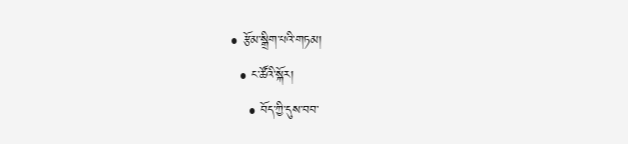• རྩོམ་སྒྲིག་པའི་གཏམ།
  • ང་ཚོའི་སྐོར།
    • བོད་ཀྱི་དུས་བབ་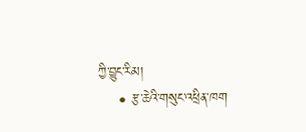ཀྱི་བྱུང་རིམ།
    • རྩ་ཆེའི་གསུང་འཕྲིན་ཁག